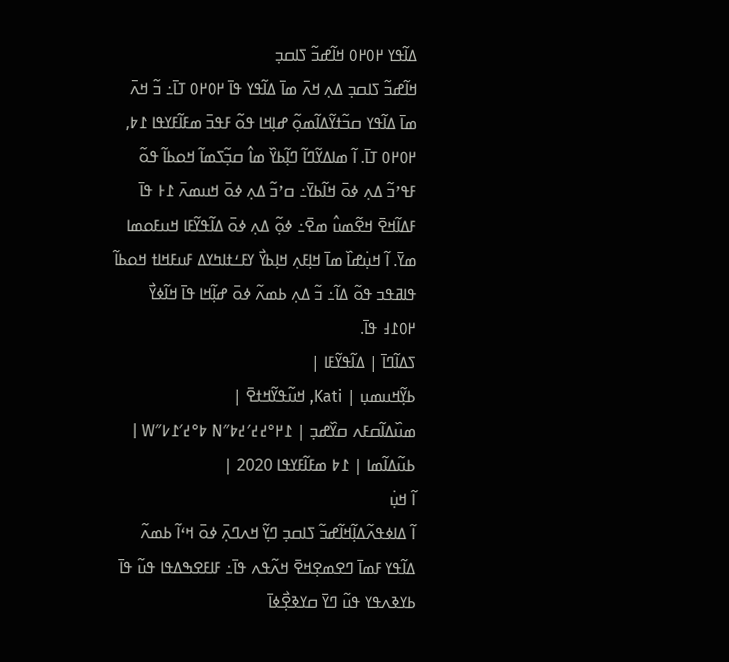ߡߊ߬ߟߌ ߂߀߂߀ ߞߊ߬ߝߏ߬ ߖߊߛߏ߲
ߞߊ߬ߝߏ߬ ߖߊߛߏ߲ ߡߍ߲ ߞߍ߫ ߘߊ߫ ߡߊ߬ߟߌ ߟߊ߫ ߂߀߂߀ ߠߊ߫߸ ߏ߬ ߞߍ߫ ߘߊ߫ ߡߊ߬ߟߌ ߛߏ߬ߙߌ߬ߡߊ߬ߘߋ߲߬ ߝߊ߲ߞߊ ߟߋ߬ ߓߟߏ߫ ߘߓߊ߬ߓߌߟߊ ߁߈, ߂߀߂߀ ߠߊ߫. ߊ߬ ߘߊߡߌ߬ߣߊ߬ ߣߊ߲߬ߕߌ߰ ߘߊ߮ ߛߏ߲߬ߖߘߊ߬ ߞߋߕߊ߬ ߟߋ߬ ߓߟߴߏ߬ ߡߍ߲ ߦߋ߫ ߞߊ߬ߕߌ߫߸ ߛߴߏ߬ ߡߍ߲ ߦߋ߫ ߞߎߘߍ߫ ߁߅ ߟߊ߫ ߓߡߊ߬ߞߐ߫ ߞߐ߬ߘߎ߮ ߘߐ߫߸ ߦߋ߲߬ ߡߍ߲ ߦߋ߫ ߡߊ߬ߟߌ߬ߓߊ ߞߎߓߋߘߊ ߘߌ߫. ߊ߬ ߞߎ߲߭ߝߊ߰ ߘߊ߫ ߞߊ߲ߓߍ߲ ߞߊ߲ߕߌ߯ ߌߓߑߙߊߤߌߡ ߓߎߓߞߊߙ ߞߋߕߊ߬ ߟߊߥߟߏ ߟߋ߬ ߡߊ߬߸ ߏ߬ ߡߍ߲ ߕߘߍ߬ ߦߋ߫ ߝߊ߲߬ߞߊ ߟߊ߫ ߞߊ߬ߦߌ߯ ߂߀߁߃ ߟߊ߫.
ߖߡߊ߬ߣߊ߫ | ߡߊ߬ߟߌ߬ߓߊ |
ߕߌ߲߬ߞߎߘߎ߲ | Kati, ߞߎ߬ߟߌ߬ߞߙߐ߫ |
ߘߎ߰ߡߊ߬ߛߓߍ ߛߌ߰ߝߏ߲ | ߁߂°߄߄′߄߈″N ߈°߄′߁߇″W |
ߕߎ߬ߡߊ߬ߘߊ | ߁߈ ߘߓߊ߬ߓߌߟߊ 2020 |
ߊ߬ ߞߎ߲߭
ߊ߬ ߡߊߦߟߍ߬ߡߊ߲߬ߞߊ߬ߝߏ߬ ߖߊߛߏ߲ ߣߌ߲߬ ߞߍߣߍ߲߫ ߦߋ߫ ߞߵߊ߬ ߕߘߍ߬ ߡߊ߬ߟߌ ߓߘߊ߫ ߣߐߘߐ߲ߞߐ߫ ߞߍ߬ߟߍ ߟߊ߫߸ ߓߊߓߐߒߡߟߊ ߟߎ߬ ߟߊ߫ ߕߌߢߍߟߌ ߟߎ߬ ߣߌ߫ ߛߌߢߐ߲߯ߦߊ߫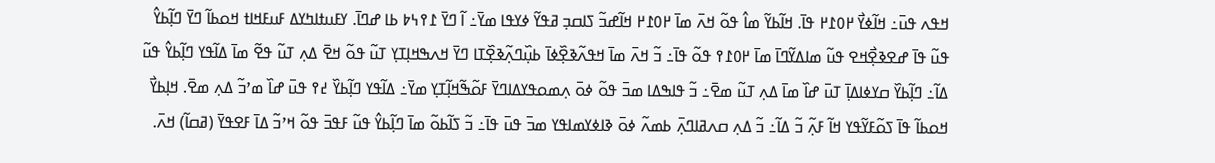ߞߟߍ ߟߎ߫߸ ߞߊ߬ߦߌ߯ ߂߀߁߂ ߟߊ߫. ߞߊ߬ߕߌ߬ ߘߊ߮ ߟߋ߬ ߞߍ߫ ߘߊ߫ ߂߀߁߂ ߞߊ߬ߝߏ߬ ߖߊߛߏ߲ ߥߟߌ߬ ߦߌߟߊ ߘߌ߫߸ ߊ߬ ߣߌ߫ ߁߉߆߈ ߕߊ ߝߣߊ߫. ߌߓߎߙߊߤߌߡ ߓߎߓߞߊߙ ߞߋߕߊ߬ ߣߌ߫ ߣߊ߲߬ߕߌ߮ ߟߎ߬ ߟߊ߫ ߝߐߢߐ߲߯ߞߐ ߟߎ߬ ߘߊߡߌ߬ߣߊ߫ ߘߊ߫ ߂߀߁߉ ߟߋ߬ ߟߊ߫߸ ߏ߬ ߞߍ߫ ߘߊ߫ ߞߟߍ߬ߢߐ߲߰ߦߊ߫ ߕߎ߲߰ߣߍ߲߬ߢߐ߲߰ߠߊ ߣߌ߫ ߞߍߒߞߊ߲ߠߌ߲ ߠߎ߬ ߟߋ߬ ߞߐ߫ ߡߍ߲ ߠߎ߬ ߟߐ߬ ߘߊ߫ ߡߊ߬ߟߌ ߣߊ߲߬ߕߌ߮ ߟߎ߬ ߡߊ߬߸ ߣߊ߲߬ߕߌ߰ ߛߌߦߊߡߊ߲߫ ߠߎ߫ ߝߊ߰ ߘߊ߫ ߡߍ߲ ߠߎ߬ ߘߐ߫߸ ߏ߬ ߟߊߒߡߊ ߘߏ߫ ߟߋ߬ ߦߋ߫ ߍ߲ߘߋߟߌߡߊߣߌ߫ ߓߋ߬ߒ߬ߞߊ߲߬ߠߌ߲ ߘߌ߫߸ ߡߊ߬ߟߌ ߣߊ߲߬ߕߌ߰ ߄߉ ߟߎ߫ ߝߊ߰ ߘߴߏ߬ ߡߍ߲ ߘߐ߫. ߞߊ߲ߕߌ߯ ߞߋߕߊ߬ ߟߊ߫ ߖߋ߬ߓߌ߬ߟߌ ߞߊ߬ ߓߍ߲߬ ߏ߬ ߡߊ߬߸ ߏ߬ ߡߍ߲ ߛߍߥߊߣߍ߲߫ ߕߘߍ߬ ߦߋ߫ ߢߊߦߌߘߊߟߌ ߘߏ߫ ߟߎ߫ ߟߊ߫߸ ߏ߬ ߖߊ߬ߕߋ߬ ߘߊ߫ ߣߊ߲߬ߕߌ߮ ߟߎ߬ ߓߟߏ߫ ߟߋ߬ ߞߴߏ߬ ߡߊ߫ ߓߐߟߌ߫ (ߥߛߊ߬) ߞߍ߫.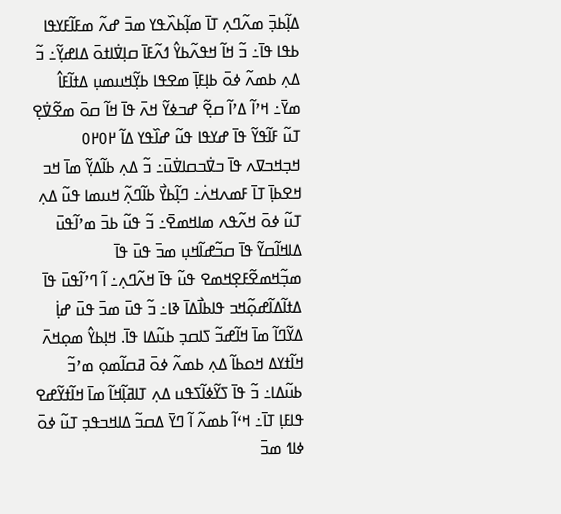ߡߊ߲߬ߕߏ߲߫ ߘߍ߬ߣߍ߲ ߠߊ߫ ߘߊ߲߬ߕߍ߰ߟߌ ߘߏ߫ ߝߍ߬ ߘߓߊ߬ߓߌߟߊ ߕߟߊ ߟߊ߫߸ ߏ߬ ߞߊ߬ ߞߟߍ߬ߕߌ߮ ߗߍ߬ߓߊ߫ ߛߊ߲ߜ߭ߊߙߋ߫ ߡߊߝߌ߲߬߸ ߏ߬ ߡߍ߲ ߕߘߍ߬ ߦߋ߫ ߕߊ߲ߓߊ߲߫ ߘߐߟߊ ߕߌ߲߬ߞߎߘߎ߲ ߡߙߊ߬ߓߊ߮ ߘߌ߫߸ ߞߴߊ߬ ߡߴߊ߬ ߛߐ߲߬ ߝߏߦߌ߬ ߞߍ߫ ߟߊ߫ ߞߊ߬ ߛߋ߫ ߘߐ߬ߜ߭ߐ߲ ߠߎ߬ ߓߊ߬ߟߌ߬ ߟߊ߫ ߝߌߟߊ ߟߎ߬ ߝߊ߰ߟߌ ߡߊ߬ ߂߀߂߀ ߞߏ߲ߞߏߜߍ ߟߊ߫ ߏߜ߭ߏߛߊߜ߭ߎ߫߸ ߏ߬ ߡߍ߲ ߕߊ߬ߡߌ߲߬ ߘߊ߫ ߞߏ ߞߐߕߊ߲߫ ߠߊ߫ ߓߘߍߞߍ߭߸ ߣߊ߲߬ߕߌ߯ ߕߊ߬ߣߍ߲߬ ߞߎߘߊ ߟߎ߬ ߡߍ߲ ߠߎ߬ ߦߋ߫ ߞߍ߬ߟߍ ߘߊߞߘߐ߫߸ ߏ߬ ߟߎ߬ ߕߏ߫ ߘߴߊ߬ߟߎ߫ ߡߊߞߊ߬ߛߌ߬ ߟߊ߫ ߛߏ߬ߝߊ߬ߞߎ߲ ߘߏ߫ ߟߎ߫ ߟߊ߫ ߘߏ߲߬ߞߘߐ߬ߓߐ߲ߞߘߐ ߟߎ߬ ߟߊ߫ ߞߍ߬ߣߍ߲߸ ߊ߬ ߣߴߊ߬ߟߎ߫ ߟߊ߫ ߡߙߊ߬ߡߊ߬ߝߋ߲߬ߞߏ ߟߊߕߊ߯ߡߊ߫ ߢߊ߸ ߏ߬ ߟߎ߫ ߘߏ߫ ߟߎ߫ ߝߊ߲߭ ߡߌ߬ߣߊ߬ ߘߊ߫ ߞߊ߬ߝߏ߬ ߖߊߛߏ߲ ߕߎ߬ߡߊ ߟߊ߫. ߞߊ߲ߕߌ߮ ߘߋ߲ߞߍ߫ ߞߊ߬ߙߌߡ ߞߋߕߊ߬ ߡߍ߲ ߕߘߍ߬ ߦߋ߫ ߥߛߊ߬ߘߋ߲ ߘߴߏ߬ ߕߎ߬ߡߊ߸ ߏ߬ ߟߊ߫ ߖߌ߬ߦߊ߬ߖߟߎ ߡߍ߲ ߠߊߥߊ߲߬ߞߊ߬ ߘߊ߫ ߞߊ߬ߙߌ߬ߝߐ ߟߊߓߊ߲ ߠߊ߫߸ ߞߵߊ߬ ߕߘߍ߬ ߊ߬ ߣߌ߫ ߡߛߏ߬ ߡߊߞߏߟߏ߲ ߠߎ߬ ߦߋ߫ ߦߊߗ ߘߏ߫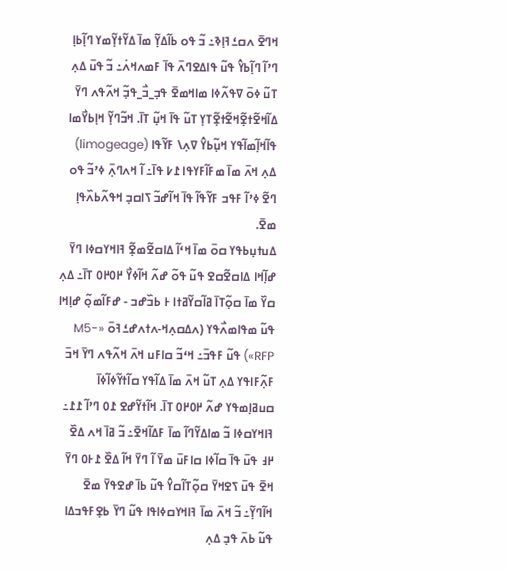ߞߣߐ߫ ߍߛߑߔߊ߲ߢ߸ ߏ߬ ߟߋ ߕߊ߬ߡߌ߲߬ ߘߊ߫ ߡߌ߬ߙߌ߲߬ߘߌ ߣߊ߲߬ߕߊ߲ ߣߴߊ߬ ߣߊ߲߬ߕߌ߮ ߟߎ߬ ߟߊߡߐߣߍ߫ ߟߊ߫ ߓߘߍߞߍ߭߸ ߏ߬ ߟߎ߫ ߡߍ߲ ߠߎ߬ ߦߋ߫ ߜߟߍ߬ߦߊ ߘߊߞߘߐ߫ ߟߏ߲_ߏ߯_ߟߏ߲߬ ߞߍ߬ߟߍ ߣߌ߫ ߡߊ߬ߞߐ߬ߙߐ߲߬ߞߐ߬ߙߐ߲߬ߠߌ߲ ߠߎ߬ ߟߊ߫ ߞߎ߲߬ ߠߊ߫. ߞߏ߬ߣߌ߲߬ ߞߊ߲ߕߌ߯ߘߊ ߟߊ߬ߞߊ߲߬ߘߊ߬ߟߌ ߞߎ߲߬ߕߌ߮ ߜߍ߲\ ߓߌ߬ߟߊ (limogeage) ߡߍ߲ ߞߍ߫ ߘߊ߫ ߘߓߊ߬ߓߌߟߊ ߁߇ ߟߊ߫߸ ߊ߬ ߞߍߣߍ߲߫ ߦߴߏ߬ ߟߋ ߣߐ߬ ߦߴߊ߬ ߓߟߏ ߓߌ߬ߟߊ߬ ߟߊ߫ ߞߊ߬ߝߏ߬ ߖߊߛߏ߲ ߞߟߍ߬ߕߍ߰ߟߊ߲ ߘߐ߫.
ߡߎߙߎ߲ߕߟߌ ߛߋ߫ ߘߊ߫ ߞߵߊ߬ ߡߊߛߐ߬ߘߐ߲߬ ߔߊߞߌߛߦߊ ߣߌ߫ ߝߊ߲߬ߞߊ ߡߊߛߐ߬ߛߐ ߟߎ߬ ߟߋ߬ ߝߍ߬ ߞߊ߬ߦߌ߯ ߂߀߂߀ ߠߊ߫߸ ߡߍ߲ ߛߌ߰ ߘߊ߫ ߛߋ߲߬ߠߊ߫ ߥߊ߬ߛߌ߬ߥߙߊ ߅ ߕߏ߰ߝߏ - ߝߓߊ߬ߘߋ߲߬ ߝߊ߲ߞߊ ߟߎ߬ ߘߟߊߘߍ߯ߟߌ (ߍߡߛߍ߲ߞ-ߍߙߍߝߑߔߋ߫ «M5-RFP») ߟߎ߬ ߓߟߏ߫߸ ߞߵߏ߬ ߛߊߓߎ ߞߍ߫ ߞߍ߬ߟߍ ߣߌ߫ ߞߏ߫ ߓߍ߲߬ߓߊߟߌ ߡߍ߲ ߠߎ߬ ߞߍ߫ ߘߊ߫ ߡߊ߬ߟߌ ߛߊ߬ߙߌ߬ߦߊ߬ߦߊ߫ ߛߎߥߊ߲ߘߟߌ ߝߍ߬ ߂߀߂߀ ߠߊ߫. ߞߊ߬ߙߌ߬ߝߐ ߁߀ ߣߴߊ߬ ߁߁߸ ߔߊߞߌߛߦߊ ߏ߬ ߘߊߡߌ߬ߣߊ߬ ߘߊ߫ ߓߡߊ߬ߞߐ߫߸ ߏ߬ ߥߊ߫ ߞߍ ߡߐ߰ ߂߃ ߟߎ߫ ߟߊ߫ ߛߊ߬ߦߊ ߛߊߓߎ߫ ߘߌ߫ ߊ߬ ߣߌ߫ ߞߊ߬ ߡߐ߰ ߁߅߀ ߣߌ߫ ߞߐ߫ ߟߎ߫ ߖߐߞߌ߫ ߛߋ߲߬ߠߊ߬ߛߌ߮ ߟߎ߬ ߕߊ߫ ߝߐߟߌ߫ ߘߐ߫ ߞߊ߬ߣߌ߲߬߸ ߏ߬ ߞߍ߫ ߘߊ߫ ߔߊߞߌߛߦߊߟߊ ߟߎ߬ ߣߌ߫ ߕߐ߲ߓߟߏߡߊ ߟߎ߬ ߕߍ߫ ߟߏ߲ ߡߍ߲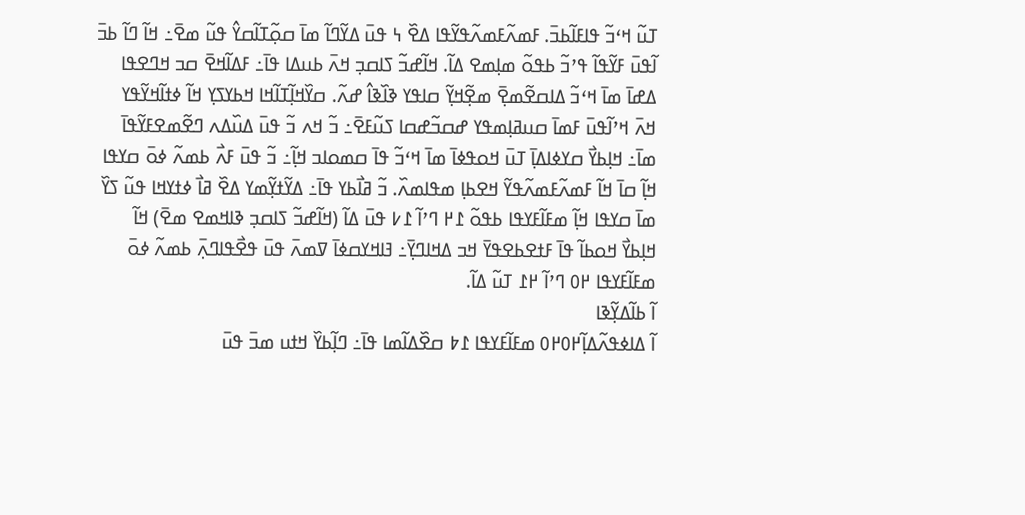ߠߎ߬ ߞߵߏ߬ ߟߊߓߊ߬ߕߏ߫. ߓߘߍ߬ߓߘߍ߬ߟߌ߬ߟߊ ߡߐ߰ ߆ ߟߎ߫ ߡߌ߬ߣߊ߬ ߘߊ߫ ߛߋ߲߬ߠߊ߬ߛߌ߮ ߟߎ߬ ߘߐ߫߸ ߞߊ߬ ߣߊ߬ ߕߏ߫ ߊ߬ߟߎ߫ ߓߌ߬ߟߊ߬ ߟߴߏ߬ ߕߟߋ߬ ߘߊ߲ߘߐ ߡߊ߬. ߞߊ߬ߝߏ߬ ߖߊߛߏ߲ ߞߍ߫ ߕߎߡߊ ߟߊ߫߸ ߓߡߊ߬ߞߐ߫ ߛߏ ߞߣߐߟߊ ߡߝߊ߫ ߘߊ߫ ߞߵߏ߬ ߡߊߛߐ߬ߘߐ߲߫ ߘߐ߲߬ߞߌ߲߬ ߛߊߟߌ ߢߊ߰ߢߊ߮ ߝߍ߬. ߛߌ߰ߞߊ߲߬ߠߊ߬ߞߊ ߞߕߌߖߌ߲ ߞߊ߬ ߦߙߊ߬ߞߌ߬ߟߌ ߞߍ߫ ߞߴߊ߬ߟߎ߫ ߓߘߊ߫ ߛߎߥߊ߲ߘߟߌ ߝߛߏ߬ߝߛߊ ߖߎ߬ߓߐ߫߸ ߏ߬ ߞߍ ߏ߬ ߟߎ߫ ߡߎ߰ߡߍ ߣߐ߬ߘߐߓߌ߬ߟߊ߫ ߘߊ߫߸ ߞߊ߲ߕߌ߯ ߛߌߦߊߡߊ߲߫ ߠߎ߫ ߞߋߟߦߊ߫ ߘߊ߫ ߞߵߏ߬ ߟߊ߫ ߛߘߋߊߏ ߞߊ߲߬߸ ߏ߬ ߟߎ߫ ߓߍ߯ ߕߘߍ߬ ߦߋ߫ ߛߌߟߊ ߞߊ߲߬ ߛߊ߫ ߞߊ߬ ߓߘߍ߬ߓߘߍ߬ߟߌ߬ ߞߐߕߊ߲ ߘߟߊߘߍ߰. ߏ߬ ߥߊ߯ߕߌ ߟߊ߫߸ ߡߌ߬ߙߌ߲߬ߘߌ ߡߐ߰ ߥߊ߯ ߦߙߌߞߊ ߟߎ߬ ߖߌ߰ ߘߊ߫ ߛߌߟߊ ߞߊ߲߬ ߘߓߊ߬ߓߌߟߊ ߕߟߋ߬ ߁߂ ߣߴߊ߬ ߁߇ ߟߎ߫ ߡߊ߬ (ߞߊ߬ߝߏ߬ ߖߊߛߏ߲ ߢߊߞߘߐ ߘߐ߫) ߞߊ߬ ߞߊ߲ߕߌ߯ ߞߋߕߊ߬ ߟߊ߫ ߓߙߐߕߐߟߌ߫ ߞߏ ߡߞߊߣߌ߲߫߸ ߔߊߞߌߛߦߊ߫ ߜߘߍ߫ ߟߎ߫ ߟߐ߯ߟߊߣߍ߲߫ ߕߘߍ߬ ߦߋ߫ ߘߓߊ߬ߓߌߟߊ ߂߀ ߣߴߊ߬ ߂߁ ߠߎ߬ ߡߊ߬.
ߊ߬ ߕߊ߬ߡߌ߲߬ߢߊ
ߊ߬ ߡߊߦߟߍ߬ߡߊ߲߬߂߀߂߀ ߘߓߊ߬ߓߌߟߊ ߁߈ ߛߐ߰ߡߊ߬ߘߊ ߟߊ߫߸ ߣߊ߲߬ߕߌ߰ ߞߙߎ ߘߏ߫ ߟߎ߫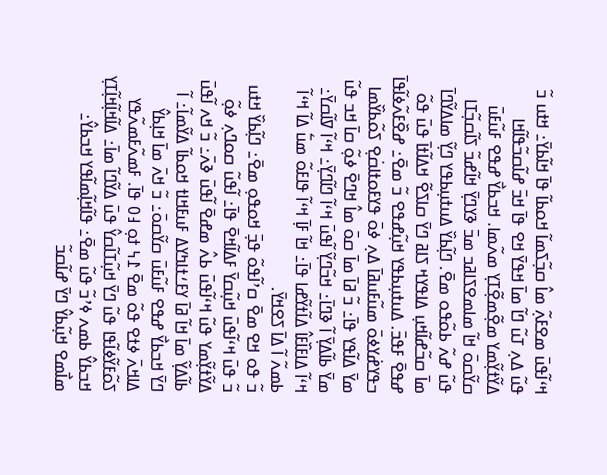ߞߵߊ߬ߟߎ߫ ߘߐߓߍ߲߬ ߘߊ߮ ߛߏ߲߬ߖߘߊ߬ ߞߋߕߊ߬ ߟߊ߫ ߞߊ߬ߕߌ߫߸ ߞߙߎ ߏ߬ ߟߎ߬ ߡߍ߲ ߠߎ߬ ߣߊ߬ ߘߊ߫ ߞߟߌ߫ ߞߐ ߟߊ߫ ߞߏ߫ ߝߊ߬ߛߏ߬ߟߊ߬ߞߊ ߡߌ߬ߙߌ߲߬ߘߌ ߘߐ߲߬ߘߐ߲߬ߠߌ߲ ߘߍ߬ߘߊ. ߞߏߕߌ߯ ߝߟߐ ߓߎ߬ߓߎ߫ ߛߌ߬ߛߋ߫ ߞߊ߬ ߘߊߘߐߖߊߥߏ ߘߏ߫ ߢߌߣߌ߲߫ ߞߊ߬ߝߏ߬ ߖߊ߬ߛߏ߲߬ߠߊ ߟߎ߬ ߝߍ߬ ߕߋ߬ߟߋ ߘߐ߫. ߣߊ߲߬ߕߌ߰ ߡߎߙߎ߲ߕߟߌ ߣߌ߲߬ ߘߊߡߌ߬ߣߊ߫ ߘߊ߫ ߛߏ߬ߝߊ߬ߞߎ߲ ߡߊߟߌߞ ߖߊߥ ߣߌ߫ ߛߊߖߐ߬ ߞߡߊ߬ߙߊ߫ ߟߎ߫ ߟߋ߬ ߝߟߐ߫ ߓߟߏ߫. ߡߎߙߎ߲ߕߟߌ ߞߎ߲߬ߝߟߐ ߏ߬ ߘߐ߫߸ ߝߐ߰ߓߍ߬ߦߊ߬ߟߊ߫ ߏߟߌߝ߭ߌߦߋ߫ ߘߎ߬ߓߎߥߊ߫ ߡߍ߲ ߦߋ߫ ߟߌߓߋߙߊߛ߭ߐ߲ ߖߋ߬ߕߌ߰ߘߊ ߘߌ߫ ߡߊ߬ߟߌ ߟߊ߫߸ ߏ߬ ߥߊ߫ ߘߊ߫ ߛߋ߫ ߘߊ߮ ߞߣߐ߫ ߦߋ߲߬ ߛߊ߫ ߞߏ ߟߎ߬ ߘߌ߫ ߕߊ߬ߡߌ߲߫ ߊ߬ ߢߣߊ߫߸ ߞߏ߬ߣߌ߲߬ ߊ߬ߟߎ߫ ߞߵߊ߬ ߣߊ߬ߣߌ߲߫߸ ߞߵߊ߬ ߜߊ߬ߛߌ߫߸ ߞߵߊ߬ ߡߊߓߊ߰ߓߊ߮ ߡߊ߬ߙߌ߬ߝߊ ߟߊ߫߸ ߞߊ߬ ߓߊ߲߫ ߞߵߊ߬ ߟߊߓߋ߬ ߘߎ߱ ߡߊ߬ ߞߵߊ߬ ߕߘߍ߬ ߊ߬ ߡߊ߫ ߖߐߞߌ߫.
ߏ߬ ߟߋ ߞߐ ߘߐ߫ ߛߴߊ߬ߟߋ߬ ߟߏ߲߫ ߞߋߟߋ߲ ߘߐ߫߸ ߣߊ߲߬ߕߌ߰ ߞߙߎ ߏ߬ ߟߎ߫ ߞߵߊ߬ߟߎ߫ ߞߎ߲߬ߛߌ߫ ߓߡߊ߬ߞߐ߫ ߟߊ߫߸ ߊ߬ߟߎ߬ ߛߋߣߍ߲ ߦߋ߲߬ ߡߌ߬ߙߌ߲߬ߘߌ ߟߎ߬ ߞߵߊ߬ߟߎ߫ ߕߍ߮ ߘߝߐ߫ ߊ߬ߟߎ߫ ߢߍ߫߸ ߏ߬ ߞߍ ߊ߬ߟߎ߫ ߕߊ߬ߡߌ߲߬ ߘߊ߫ ߞߊ߬ ߥߊ߫ ߌߓߑߙߊߤߌߡ ߓߎߓߞߊߙ ߞߋߕߊ߬ ߡߌ߬ߘߊ߬߸ ߊ߬ ߣߌ߫ ߞߏߕߌ߯ ߝߟߐ ߓߎ߬ߓߎ߫ ߛߌ߬ߛߋ߫߸ ߏ߬ ߞߍ߫ ߘߊ߫ ߞߊ߲ߕߌ߮ ߡߊߞߍ߫ ߦߙߐ ߟߋ߬ ߘߐ߫ ߁߆ ߙߋ߲ ߃߀ ߟߊ߫. ߓߘߍ߬ߓߘߍ߬ߟߌ ߖߋ߬ߓߌ߬ߦߊ߬ߟߊ ߟߎ߬ ߣߌ߫ ߞߎ߲߬ߠߊ߬ߛߌ߮ ߟߎ߫ ߡߌ߬ߣߊ߬ ߘߊ߫߸ ߡߊ߬ߞߊ߲߬ߞߊ߲߬ߠߌ߲ ߞߏߕߌ߮ ߕߘߍ ߦߴߏ߬ ߟߎ߬ ߘߐ߫߸ ߟߊ߬ߞߊ߲߬ߘߊ߬ߟߌ ߞߏߕߌ߮߸ ߘߊ߯ߘߐ ߞߎ߲߬ߕߌ߮ ߣߌ߫ ߝߊ߬ߛߏ߬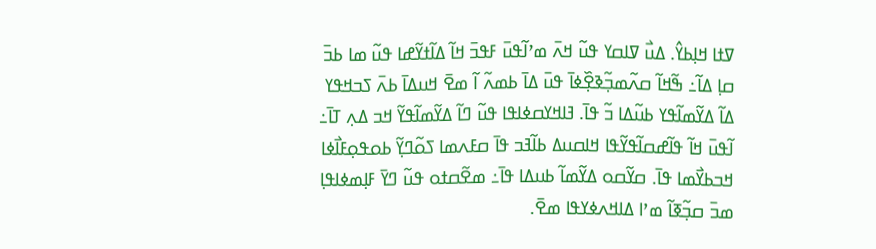ߜߙߊ ߞߊ߲ߕߌ߮. ߡߎ߯ ߜߊߛߌ ߟߎ߬ ߞߍ߫ ߘߴߊ߬ߟߎ߫ ߓߟߏ߫ ߞߊ߬ ߡߊ߬ߙߌ߬ߝߊ ߟߎ߬ ߘߊ ߕߏ߫ ߛߊ߲ ߡߊ߬߸ ߒ߬ߞߊ߬ ߛߍ߬ߘߏ߲߬ߢߐ߲߰ߦߊ߫ ߟߎ߫ ߡߊ߫ ߕߘߍ߬ ߊ߬ ߘߐ߫ ߞߎߡߊ߫ ߕߍ߫ ߖߏߞߟߌ ߡߊ߬ ߡߌ߬ߘߊ߬ߟߌ ߕߎ߬ߡߊ ߏ߬ ߟߊ߫. ߔߊߞߌߛߦߊߟߊ ߟߎ߬ ߣߊ߬ ߡߌ߬ߘߊ߬ߟߌ߬ ߞߏ ߡߍ߲ ߠߊ߫߸ ߊ߬ߟߎ߫ ߞߊ߬ ߟߊ߬ߝߛߊ߬ߟߌ߬ߟߊ ߞߊߛߎߡ ߕߊ߬ߔߏ ߟߊ߫ ߛߓߍߘߊ ߖߋ߬ߣߌ߲߬ ߕߋߟߋ߲ߓߊ߯ߦߊ ߞߏߕߌ߯ߘߊ ߟߊ߫. ߛߌ߬ߛߋ ߡߌ߬ߘߊ߬ ߕߎߡߊ ߟߊ߫߸ ߘߐ߬ߛߙߋ ߟߎ߬ ߣߌ߫ ߓߊ߲ߘߦߊߟߊ߲ ߘߏ߫ ߛߏ߲߬ߧߊ߬ ߘߴߊ ߡߊߞߍߦߌߟߊ ߘߐ߫.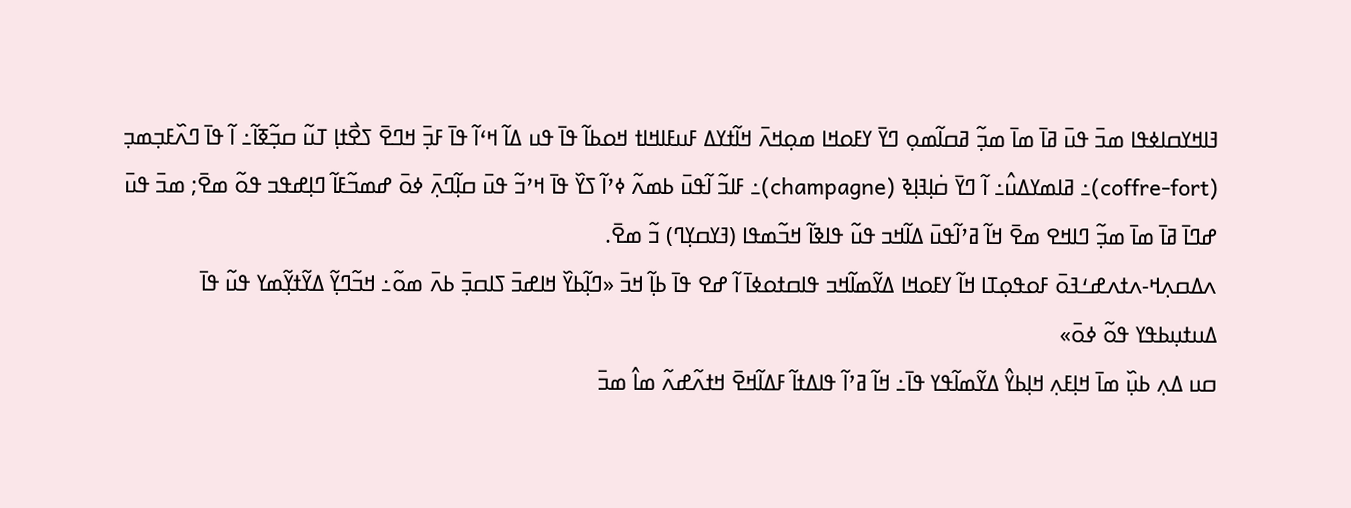ߔߊߞߌߛߊߦߟߊ ߘߏ߫ ߟߎ߫ ߥߊ߫ ߘߊ߫ ߘߏ߲߬ ߥߛߊ߬ߘߋ߲ ߣߌ߫ ߌߓߋߞߊ ߘߋ߲ߞߍ߫ ߞߊ߬ߙߌߡ ߓߎߓߊߞߊߙ ߞߋߕߊ߬ ߟߊ߫ ߟߎ ߡߊ߬ ߞߵߊ߬ ߟߊ߫ ߓߏ߲߫ ߞߣߐ߫ ߖߐ߯ߙߊ߲ ߠߎ߬ ߛߏ߲߬ߧߊ߬߸ ߊ߬ ߟߊ߫ ߣߍ߰ߓߏ߲ߘߏ߲ (coffre-fort)߸ ߥߊߘߌߡߎ߮߸ ߊ߬ ߣߌ߫ ߛ߭ߊ߲ߔߊ߲ߢ (champagne)߸ ߓߊߏ߬ ߊ߬ߟߎ߫ ߕߘߍ߬ ߦߴߊ߬ ߖߌ߰ ߟߊ߫ ߞߴߏ߬ ߟߎ߫ ߛߊ߲߬ߣߍ߲߫ ߦߋ߫ ߝߘߏ߬ߓߊ߬ ߣߊ߲ߝߟߏ ߟߋ߬ ߘߐ߫; ߘߏ߫ ߟߎ߫ ߝߣߊ߫ ߥߊ߫ ߘߊ߫ ߘߏ߲߬ ߣߊߞߐ ߘߐ߫ ߞߊ߬ ߥߴߊ߬ߟߎ߫ ߡߊ߬ߞߏ ߟߎ߬ ߟߊߢߊ߬ ߞߏ߬ߘߟߊ (ߔߌߛߌ߲ߣ) ߏ߬ ߘߐ߫.
ߍߡߛߍ߲ߞ-ߍߙߍߝߑߔߋ߫ ߓߋߟߋ߲ߠߊ ߞߊ߬ ߌߓߋߞߊ ߡߌ߬ߘߊ߬ߞߏ ߟߊߛߙߋߦߊ߫ ߊ߬ ߝߐ ߟߊ߫ ߕߊ߲߬ ߞߏ߫ «ߣߊ߲߬ߕߌ߰ ߞߊߝߏ߫ ߖߊߛߏ߲߫ ߕߍ߫ ߘߋ߬߸ ߞߏ߬ߣߌ߲߬ ߡߌ߬ߙߌ߲߬ߘߌ ߟߎ߬ ߟߊ߫ ߡߎߙߎ߲ߕߟߌ ߟߋ߬ ߦߋ߫»
ߛߎ ߡߍ߲ ߕߎ߲߰ ߘߊ߫ ߞߊ߲ߓߍ߲ ߞߊ߲ߕߌ߮ ߡߌ߬ߘߊ߬ߟߌ ߟߊ߫߸ ߞߊ߬ ߥߴߊ߬ ߟߊߡߙߊ߬ ߓߡߊ߬ߞߐ߫ ߞߙߍ߬ߝߍ߬ ߘߊ߮ ߘߏ߫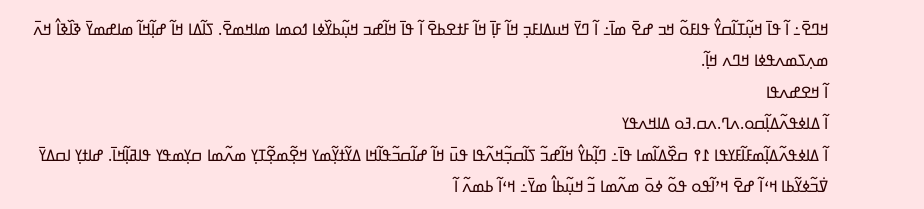ߞߣߐ߫߸ ߊ߬ ߟߊ߫ ߞߎ߲߬ߠߊ߬ߛߌ߮ ߟߊߓߋ߬ ߞߏ ߝߐ߫ ߘߊ߫߸ ߊ߬ ߣߌ߫ ߞߎߡߊߓߏ߲ ߞߊ߬ ߓߊ߲߫ ߞߊ߬ ߓߙߐߕߐ߫ ߊ߬ ߟߊ߫ ߞߊ߬ߝߏ ߞߎ߲߬ߕߌ߰ߦߊ ߗߋߘߊ ߘߊߞߘߐ߫. ߖߊ߬ߡߊ ߞߊ߬ ߝߊ߲߬ߞߊ߬ ߘߊߝߘߌ߫ ߢߊ߰ߢߊ߮ ߞߍ߫ ߘߍ߲ߖߘߍߟߦߊ ߞߣߍ ߞߊ߲߬.
ߊ߬ ߞߐߝߍߟߊ
ߊ߬ ߡߊߦߟߍ߬ߡߊ߲߬ߛߋ.ߍߣ.ߍߛ.ߔߋ ߡߊߞߍߟߌ
ߊ߬ ߡߊߦߟߍ߬ߡߊ߲߬ߘߓߊ߬ߓߌߟߊ ߁߉ ߛߐ߰ߡߊ߬ߘߊ ߟߊ߫߸ ߣߊ߲߬ߕߌ߮ ߞߊ߬ߝߏ߬ ߖߊ߬ߛߏ߲߬ߞߍ߬ߟߊ ߟߎ߫ ߞߊ߬ ߝߊ߬ߛߏ߬ߟߊ߬ߞߊ ߡߌ߬ߙߌ߲߬ߘߌ ߞߐ߲߬ߘߐ߲߬ߠߌ߲ ߘߍ߬ߘߊ ߛߌ߲ߘߟߌ ߟߊߥߊ߲߬ߞߊ߫. ߝߊߙߌ߲ ߊߛߡߌ߫ ߜ߭ߏ߬ߦߌ߬ߕߊ ߞߵߊ߬ ߝߐ߫ ߞߴߊ߬ߟߋ ߟߋ߬ ߦߋ߫ ߘߍ߬ߘߊ ߏ߬ ߞߎ߲߬ߕߊ߮ ߘߌ߫߸ ߞߵߊ߬ ߕߘߍ߬ ߊ߬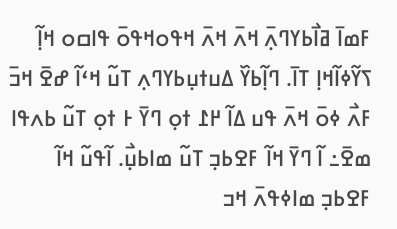ߓߘߊ߫ ߥߊ߯ߕߌߣߍ߲߫ ߞߍ߫ ߞߍ߫ ߞߟߋߞߟߋ߫ ߟߊߛߋ ߞߊ߲߬ ߖߌ߬ߦߊ߬ߞߊ߲ ߠߊ߫. ߣߊ߲߬ߕߌ߰ ߡߎߙߎ߲ߕߌߣߍ߲ ߠߎ߬ ߞߵߊ߬ ߝߐ߫ ߞߏ߫ ߓߍ߯ ߦߋ߫ ߞߍ߫ ߟߎ ߡߊ߬ ߂߁ ߙߋ߲ ߣߌ߫ ߅ ߙߋ߲ ߠߎ߬ ߕߍߟߊ ߘߐ߫߸ ߊ߬ ߣߌ߫ ߞߊ߬ ߓߐߕߏ߲ ߠߎ߬ ߘߊߕߎ߲߯. ߊ߬ߟߎ߬ ߞߊ߬ ߓߐߕߏ߲ ߘߊߦߟߍ߫ ߞߏ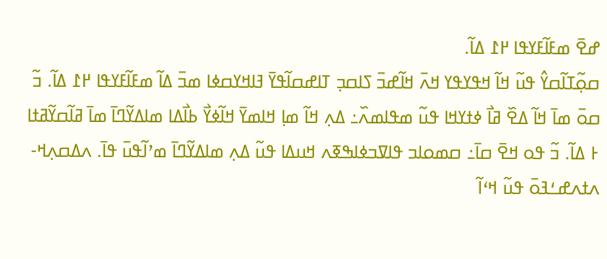ߝߐ߫ ߘߓߊ߬ߓߌߟߊ ߂߁ ߡߊ߬.
ߛߋ߲߬ߠߊ߬ߛߌ߮ ߟߎ߬ ߞߊ߬ ߞߟߌߟߌ ߞߍ߫ ߞߊ߬ߝߏ߫ ߖߊߛߏ߲ ߠߊߝߛߊ߬ߟߌ߫ ߔߊߞߌߛߦߊ ߘߏ߫ ߡߊ߬ ߘߓߊ߬ߓߌߟߊ ߂߁ ߡߊ߬. ߏ߬ ߛߋ߫ ߘߊ߫ ߞߊ߬ ߡߐ߰ ߥߊ߯ ߦߙߌߞߊ ߟߎ߬ ߘߟߊߘߍ߰߸ ߡߍ߲ ߞߊ߬ ߘߊ߲ ߞߊߘߌ߫ ߞߊ߬ߦߌ߯ ߕߊ߯ߡߊ ߘߊߡߌ߬ߣߊ߫ ߘߊ߫ ߥߊ߬ߛߌ߬ߥߙߊ ߅ ߡߊ߬. ߏ߬ ߟߋ ߞߐ߫ ߛߊ߫߸ ߛߘߋߊߏ ߟߊߜߏߦߊߒߧߍ ߞߎߡߊ ߟߎ߬ ߡߍ߲ ߘߊߡߌ߬ߣߊ߫ ߘߴߊ߬ߟߎ߫ ߟߊ߫. ߍߡߛߍ߲ߞ-ߍߙߍߝߑߔߋ߫ ߟߎ߬ ߞߵߊ߬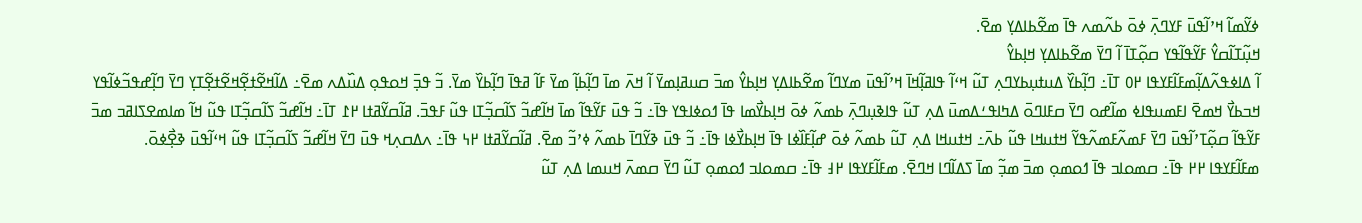ߦߌ߬ߘߊ߬ ߞߴߊ߬ߟߎ߫ ߓߌߣߍ߲߫ ߦߋ߫ ߕߍ߬ߘߍ ߟߊ߫ ߘߐ߬ߕߊߡߌ߲ ߘߐ߫.
ߞߎ߲߬ߠߊ߬ߛߌ߮ ߓߌ߬ߟߊ߬ߟߌ ߛߋ߲߬ߠߊ߫ ߊ߬ ߣߌ߫ ߘߐ߬ߕߊߡߌ߲ ߞߊ߲ߕߌ߮
ߊ߬ ߡߊߦߟߍ߬ߡߊ߲߬ߘߓߊ߬ߓߌߟߊ ߂߀ ߠߊ߫߸ ߣߊ߲߬ߕߌ߰ ߡߎߙߎ߲ߕߌߣߍ߲ ߠߎ߬ ߞߵߊ߬ ߟߊߥߊ߲߬ߞߊ߫ ߞߴߊ߬ߟߎ߫ ߘߌߣߊ߬ ߘߐ߬ߕߊߡߌ߲ ߞߊ߲ߕߌ߮ ߘߏ߫ ߛߎߥߊ߲ߘߌ߫ ߊ߬ ߞߍ߫ ߘߊ߫ ߣߊ߲߬ߕߊ߲߬ ߘߌ߫ ߓߊ߬ ߥߟߊ߫ ߣߊ߲߬ߕߌ߰ ߘߌ߫. ߏ߬ ߟߏ߲߫ ߞߋߟߋ߲ ߡߎ߰ߡߍ ߘߐ߫߸ ߡߊ߬ߞߐ߬ߙߐ߲߬ߞߐ߬ߙߐ߲߬ߠߌ߲ ߣߌ߫ ߣߊ߲߬ߝߟߏ߬ߦߊ߬ߟߌ ߞߏߕߌ߯ ߞߘߐ߫ ߊߓߘߎߟߊߦ ߘߊ߬ߝߋ ߣߌ߫ ߛߓߊߣߋ߫ ߡߤߊߟߑߡߘߎ߫ ߡߍ߲ ߠߎ߬ ߟߊߢߎ߲ߣߍ߲߫ ߕߘߍ߬ ߦߋ߫ ߞߊ߲ߕߌ߯ߘߊ ߟߊ߫ ߗߋߦߊߟߌ ߟߊ߫߸ ߏ߬ ߟߎ߫ ߓߌ߬ߟߊ߬ ߘߊ߫ ߞߊ߬ߝߏ߬ ߖߊ߬ߛߏ߲߬ߠߊ ߟߎ߬ ߓߟߏ߫. ߥߊ߬ߛߌ߬ߥߙߊ ߂߁ ߠߊ߫߸ ߞߊ߬ߝߏ߬ ߖߊ߬ߛߏ߲߬ߠߊ ߟߎ߬ ߞߊ߬ ߘߊߘߐߖߊߥߏ ߘߏ߫ ߓߌ߬ߟߊ߬ ߛߋ߲߬ߠߴߊ߬ߟߎ߫ ߣߌ߫ ߓߘߍ߬ߓߘߍ߬ߟߌ߬ ߞߙߎߞߊ ߟߎ߬ ߕߍ߫߸ ߞߙߎߞߊ ߡߍ߲ ߠߎ߬ ߕߘߍ߬ ߦߋ߫ ߝߊ߲߬ߓߊ߰ߦߊ ߟߊ߫ ߞߊ߲ߕߌ߯ߦߊ ߟߊ߫߸ ߏ߬ ߟߎ߫ ߢߌ߬ߣߊ߫ ߕߘߍ߬ ߦߴߏ߬ ߘߐ߫. ߥߊ߬ߛߌ߬ߥߙߊ ߂߆ ߟߊ߫߸ ߍߡߛߍ߲ߞ ߟߎ߫ ߣߌ߫ ߞߊ߬ߝߏ߬ ߖߊ߬ߛߏ߲߬ߠߊ ߟߎ߬ ߞߵߊ߬ߟߎ߫ ߢߐ߲߯ߦߋ߫.
ߘߓߊ߬ߓߌߟߊ ߂߂ ߟߊ߫߸ ߛߘߋߊߏ ߟߊ߫ ߗߋߘߋ߲ ߘߏ߫ ߘߏ߲߬ ߘߊ߫ ߖߡߊ߬ߣߊ ߞߣߐ߫. ߘߓߊ߬ߓߌߟߊ ߂߃ ߟߊ߫߸ ߛߘߋߊߏ ߗߋߘߋ߲ ߠߎ߬ ߣߌ߫ ߛߘߍ߫ ߞߎߘߊ ߡߍ߲ ߠߎ߬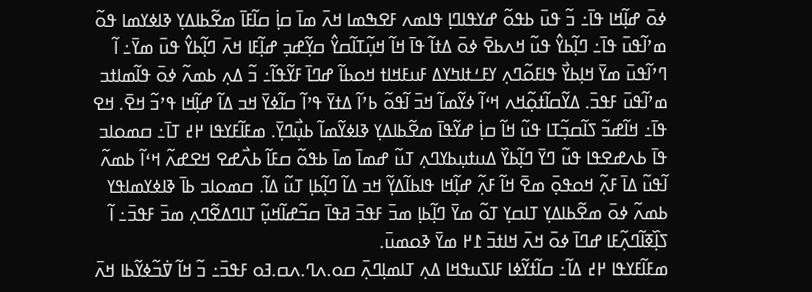ߦߋ߫ ߝߊ߲߬ߞߊ ߟߊ߫߸ ߏ߬ ߟߎ߫ ߕߟߋ߬ ߝߌߟߊߣߊ߲ ߟߊߘߍ ߓߐߒߘߊ ߞߍ߫ ߘߊ߫ ߛߊ߲߭ ߛߊ߬ߓߊ߫ ߘߐ߬ߕߊߡߌ߲ ߢߊߦߌߘߊ ߟߋ߬ ߘߴߊ߬ߟߎ߫ ߟߊ߫߸ ߣߊ߲߬ߕߌ߮ ߟߎ߬ ߞߍߕߐ߫ ߦߋ߫ ߡߙߊ߬ ߟߊ߫ ߞߊ߬ ߞߎ߲߬ߠߊ߬ߛߌ߮ ߛߌ߲߬ߝߏ߲ ߝߊ߲߬ߓߊ ߞߍ߫ ߣߊ߲߬ߕߌ߮ ߟߎ߫ ߘߌ߫߸ ߊ߬ ߣߴߊ߬ߟߎ߫ ߘߌ߫ ߞߊ߲ߕߌ߯ ߟߊߓߋ߬ߣߍ߲ ߌߓߑߙߊߤߌߡ ߓߎߓߞߊߙ ߞߋߕߊ߬ ߝߣߊ߫ ߓߌ߬ߟߊ߬߸ ߏ߬ ߡߍ߲ ߕߘߍ߬ ߦߋ߫ ߟߊ߬ߘߊߙߏ ߘߴߊ߬ߟߎ߫ ߓߟߏ߫. ߡߌ߬ߛߊ߬ߙߋ߲߬ߞߍ ߞߵߊ߬ ߦߌ߬ߘߊ߬ ߞߏ߫ ߊ߬ߟߋ߬ ߕߴߊ߬ ߡߙߌ߫ ߟߴߊ߬ ߛߊ߬ߦߌ߫ ߞߏ ߡߊ߬ ߝߊ߲߬ߞߊ ߟߴߏ߬ ߞߐ߫. ߞߐ ߟߊ߫߸ ߞߊ߬ߝߏ߬ ߖߊ߬ߛߏ߲߬ߠߊ ߟߎ߬ ߞߊ߬ ߛߊ߲߭ ߝߌ߬ߟߊ߫ ߘߐ߬ߕߊߡߌ߲ ߢߊߦߌ߬ߘߊ߬ ߕߎ߲߯ߣߌ߲߫. ߘߓߊ߬ߓߌߟߊ ߂߄ ߠߊ߫߸ ߛߘߋߊߏ ߟߊ߫ ߕߍߝߐߟߊ ߟߎ߬ ߣߌ߫ ߣߊ߲߬ߕߌ߰ ߡߎߙߎ߲ߕߌߣߍ߲ ߠߎ߬ ߝߘߊ߫ ߘߊ߫ ߕߟߋ߬ ߛߓߊ߬ ߕߍ߯ߝߐ ߞߐߝߍ߬ ߞߵߊ߬ ߕߘߍ߬ ߊ߬ߟߎ߬ ߡߊ߫ ߓߍ߲߬ ߞߋߟߋ߲߫ ߘߐ߫ ߞߊ߬ ߓߍ߲߬ ߝߊ߲߬ߞߊ ߟߊߕߊ߬ߡߌ߲߬ ߞߏ ߡߊ߬ ߣߊ߲߬ߕߊ߲ ߠߎ߬ ߡߊ߬. ߛߘߋߊߏ ߕߊ߫ ߢߊߦߌߘߊߟߌ ߕߘߍ߬ ߦߋ߫ ߘߐ߬ߕߊߡߌ߲ ߠߊߛߌ߲ ߠߋ߬ ߘߌ߫ ߣߊ߲߬ߕߊ߲ ߘߏ߫ ߓߟߏ߫ ߥߟߊ߫ ߛߏ߬ߝߊ߬ߞߎ߲߬ ߠߊߣߡߐ߬ߣߍ߲ ߘߏ߫ ߓߟߏ߫߸ ߊ߬ ߖߊ߲߰ߧߊ߬ߣߍ߲߬ߓߊ ߝߣߊ߫ ߦߋ߫ ߞߍ߫ ߞߊߙߏ߫ ߁߂ ߘߌ߫ ߢߋߘߎ߫.
ߘߓߊ߬ߓߌߟߊ ߂߄ ߡߊ߬߸ ߛߊ߬ߙߌ߬ߦߊ ߓߊߖߎߟߞߊ ߡߍ߲ ߠߊߘߊ߲ߣߍ߲߫ ߛߋ.ߍߣ.ߍߛ.ߔߋ ߓߟߏ߫߸ ߏ߬ ߞߊ߬ ߜ߭ߏ߬ߦߌ߬ߕߊ ߞߍ߫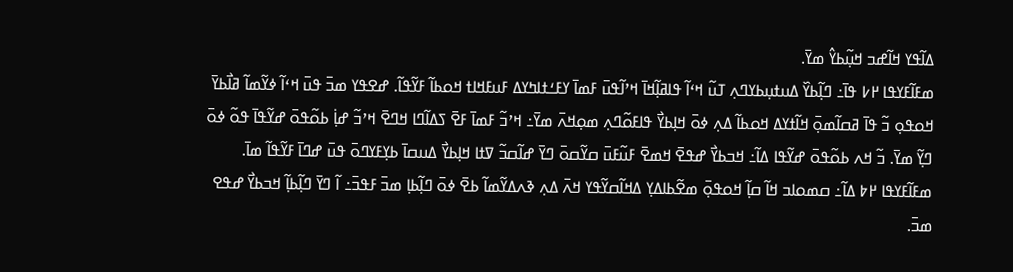ߡߊ߬ߟߌ ߞߊ߬ߝߏ ߞߎ߲߬ߕߌ߮ ߘߌ߫.
ߘߓߊ߬ߓߌߟߊ ߂߇ ߟߊ߫߸ ߣߊ߲߬ߕߌ߰ ߡߎߙߎ߲ߕߌߣߍ߲ ߠߎ߬ ߞߵߊ߬ ߟߊߥߊ߲߬ߞߊ߫ ߞߴߊ߬ߟߎ߫ ߓߘߊ߫ ߌߓߑߙߊߤߌߡ ߓߎߓߞߊߙ ߞߋߕߊ߬ ߓߌ߬ߟߊ߬. ߝߐߟߌ ߘߏ߫ ߟߎ߫ ߞߵߊ߬ ߦߌ߬ߘߊ߬ ߥߊ߯ߕߌ߫ ߞߋߟߋ߲ ߏ߬ ߟߊ߫ ߥߛߊ߬ߘߋ߲߫ ߞߊ߬ߙߌߡ ߞߋߕߊ߬ ߡߍ߲ ߦߋ߫ ߞߊ߲ߕߌ߯ ߟߊߓߋ߬ߣߍ߲ ߘߋ߲ߞߍ߫ ߘߌ߫߸ ߞߴߏ߬ ߓߘߊ߫ ߓߐ߫ ߖߡߊ߬ߣߊ ߞߣߐ߫ ߞߴߏ߬ ߝߊ߲߭ ߕߋ߬ߟߋ߫ ߝߌ߬ߟߊ߫ ߟߋ߬ ߦߋ߫ ߣߌ߲߬ ߘߌ߫. ߏ߬ ߞߍ ߕߋ߬ߟߋ߫ ߝߌ߬ߟߊ ߡߊ߬߸ ߞߏߕߌ߯ ߝߟߐ߫ ߞߘߐ߫ ߓߎ߬ߓߎ߫ ߛߌ߬ߛߋ߫ ߣߌ߫ ߝߊ߬ߛߏ߬ ߜߙߊ ߞߊ߲ߕߌ߯ ߡߎߛߊ߫ ߕߌ߲ߓߌߣߋ߫ ߟߎ߫ ߝߣߊ߫ ߓߌ߬ߟߊ߬ ߘߊ߫.
ߘߓߊ߬ߓߌߟߊ ߂߈ ߡߊ߬߸ ߛߘߋߊߏ ߞߊ߬ ߛߊ߲߬ ߞߋߟߋ߲߫ ߘߐ߬ߕߊߡߌ߲ ߡߞߊ߬ߛߌ߬ߟߌ ߞߍ߫ ߡߍ߲ ߢߍߡߌ߬ߘߊ߬ ߕߐ߫ ߦߋ߫ ߣߊ߲߬ߕߊ߲ ߘߏ߫ ߓߟߏ߫߸ ߊ߬ ߣߌ߫ ߣߊ߲߬ߕߊ߲߬ ߞߏߕߌ߯ ߝߟߐ ߘߏ߫.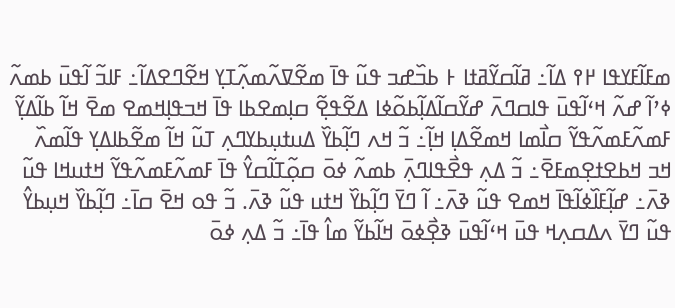ߘߓߊ߬ߓߌߟߊ ߂߉ ߡߊ߬߸ ߥߊ߬ߛߌ߬ߥߙߊ ߅ ߕߏ߰ߝߏ ߟߎ߬ ߟߊ߫ ߘߐ߬ߜߍ߬ߘߍ߲߬ߠߌ߲ ߞߐ߬ߣߐߡߊ߬߸ ߓߊߏ߬ ߊ߬ߟߎ߫ ߕߘߍ߬ ߦߴߊ߬ ߝߍ߬ ߞߵߊ߬ߟߎ߫ ߟߊߛߣߍ߫ ߝߌ߬ߛߊ߬ߡߊ߲߬ߕߋ߬ߦߊ ߡߐ߬ߟߐ߲߬ ߛߊ߲ߘߐߕߊ ߟߊ߫ ߞߏߟߊ߲ߞߘߐ ߘߐ߫ ߞߊ߬ ߕߊ߬ߡߌ߲߬ ߓߘߍ߬ߓߘߍ߬ߟߌ߬ ߛߊ߯ߘߊ ߞߘߐ߬ߡߊ߲ ߞߊ߲߬߸ ߏ߬ ߞߍ ߣߊ߲߬ߕߌ߰ ߡߎߙߎ߲ߕߌߣߍ߲ ߠߎ߬ ߞߊ߬ ߘߐ߬ߕߊߡߌ߲ ߟߊ߬ߘߍ߰ ߞߏ ߞߕߐߙߐ߲ߘߓߐ߫߸ ߏ߬ ߡߍ߲ ߟߐ߯ߟߊߣߍ߲߫ ߕߘߍ߬ ߦߋ߫ ߛߋ߲߬ߠߊ߬ߛߌ߮ ߟߊ߫ ߓߘߍ߬ߓߘߍ߬ߟߌ߬ ߞߙߎߞߊ ߟߎ߬ ߢߍ߫߸ ߝߊ߲߬ߓߊ߰ߦߊ߬ߟߊ߫ ߞߘߐ ߟߎ߬ ߢߍ߫߸ ߊ߬ ߣߌ߫ ߣߊ߲߬ߕߌ߰ ߞߙߎ ߟߎ߬ ߢߍ߫. ߏ߬ ߟߋ ߞߐ߫ ߛߊ߫߸ ߣߊ߲߬ߕߌ߰ ߞߎ߲ߕߌ߮ ߟߎ߬ ߣߌ߫ ߍߡߛߍ߲ߞ ߟߎ߫ ߞߵߊ߬ߟߎ߫ ߢߐ߲߯ߦߋ߫ ߞߊ߬ߕߌ߬ ߘߊ߮ ߟߊ߫߸ ߏ߬ ߡߍ߲ ߦߋ߫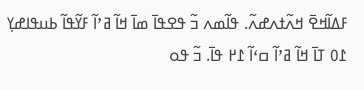ߓߡߊ߬ߞߐ߫ ߞߍ߬ߙߍߝߍ߬. ߟߊ߬ߘߍ ߏ߬ ߟߐߟߊ߫ ߘߊ߫ ߞߊ߬ ߥߴߊ߬ ߓߌ߬ߟߊ߬ ߕߎߟߊߝߌ߲ ߁߀ ߠߊ߫ ߞߊ߬ ߥߴߊ߬ ߛߵߊ߬ ߁߂ ߟߊ߫. ߏ߬ ߟߋ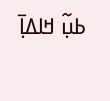ߕߎ߲߬ ߞߊߡߊ߲߫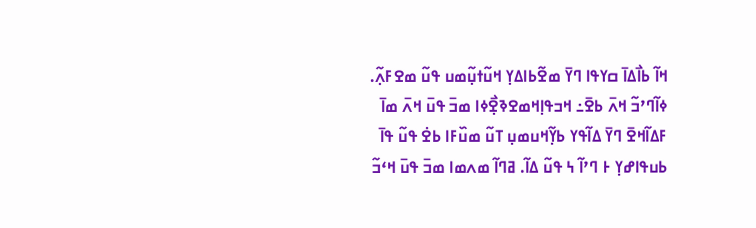ߞߊ߬ ߕߊ߯ߡߊ߫ ߛߌߟߊ ߣߌ߫ ߘߐ߬ߕߊߡߌ߲ ߞߎ߬ߙߎ߲߬ߘߎ ߟߎ߬ ߘߐߓߍ߲߬. ߦߊ߬ߣߴߏ߬ ߞߍ߫ ߕߐ߫߸ ߞߏߟߊ߲ߞߘߐߢߐ߲߯ߦߊ ߘߏ߫ ߟߎ߫ ߞߍ߫ ߘߊ߫ ߓߡߊ߬ߞߐ߫ ߣߌ߫ ߡߊ߬ߟߌ ߕߌ߲߬ߞߎߘߎ߲ ߠߎ߬ ߘߎ߰ߓߊ ߕߐ߭ ߟߎ߬ ߟߊ߫ ߕߎߟߊߝߌ߲ ߅ ߣߴߊ߬ ߆ ߟߎ߬ ߡߊ߬. ߥߣߊ߬ ߘߍߘߊ ߘߏ߫ ߟߎ߫ ߞߵߏ߬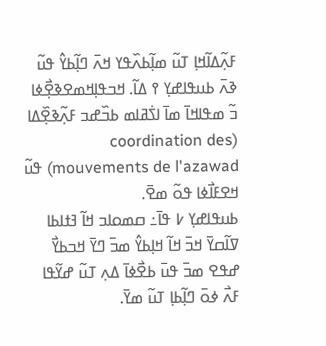ߓߍ߲߬ߡߊ߬ߞߊ߲ ߠߎ߬ ߘߊ߲߬ߕߍ߰ߟߌ ߞߍ߫ ߣߊ߲߬ߕߌ߮ ߟߎ߬ ߢߍ߫ ߕߎߟߊߝߌ߲ ߉ ߡߊ߬. ߞߏߟߊ߲ߞߘߐߢߐ߲߯ߦߊ ߏ߬ ߘߟߊߞߊ߫ ߘߊ߫ ߊߖ߭ߥߊߘ ߕߏ߰ߝߏ ߓߍ߲߬ߢߐ߲߰ߡߊ (coordination des mouvements de l'azawad) ߟߎ߬ ߞߐߓߊ߯ߦߊ ߟߋ߬ ߘߐ߫.
ߕߎߟߊߝߌ߲ ߇ ߟߊ߫߸ ߛߘߋߊߏ ߞߊ߬ ߔߙߊߕߊ ߜߊ߬ߛߌ߫ ߞߏ߫ ߞߊ߬ ߞߊ߲ߕߌ߮ ߘߏ߫ ߣߌ߫ ߞߏߕߌ߯ ߝߟߐ ߘߏ߫ ߟߎ߫ ߕߐ߯ߦߊ߫ ߡߍ߲ ߠߎ߬ ߝߌ߬ߟߊ ߓߍ߯ ߦߋ߫ ߣߊ߲߬ߕߊ߲ ߠߎ߬ ߘߌ߫.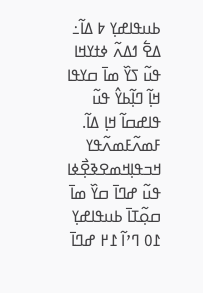ߕߎߟߊߝߌ߲ ߈ ߡߊ߬߸ ߡߐ߱ ߗߡߍ߬ ߦߙߌߞߊ ߟߎ߬ ߖߌ߰ ߘߊ߫ ߛߌߟߊ ߞߊ߲߬ ߣߊ߲߬ߕߌ߮ ߟߎ߬ ߟߊߝߛߊ߬ ߞߊ߲ ߡߊ߬.
ߓߘߍ߬ߓߘߍ߬ߟߌ ߞߏߟߊ߲ߞߘߐߢߐ߲߯ߦߊ ߟߎ߬ ߝߣߊ߫ ߛߌ߰ ߘߊ߫ ߛߋ߲߬ߠߊ߫ ߕߎߟߊߝߌ߲ ߁߀ ߣߴߊ߬ ߁߂ ߝߣߊ߫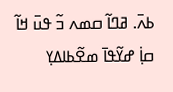ߕߍ߫. ߥߣߊ߬ ߛߘߍ ߏ߬ ߟߎ߫ ߞߊ߬ ߛߊ߲߭ ߝߌ߬ߟߊ߫ ߘߐ߬ߕߊߡߌ߲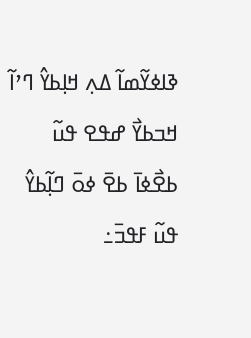ߢߊߦߌ߬ߘߊ߬ ߡߍ߲ ߞߊ߲ߕߌ߮ ߣߴߊ߬ ߞߏߕߌ߯ ߝߟߐ ߟߎ߬ ߕߐ߯ߦߊ߫ ߕߐ߫ ߦߋ߫ ߣߊ߲߬ߕߌ߮ ߟߎ߬ ߓߟߏ߫߸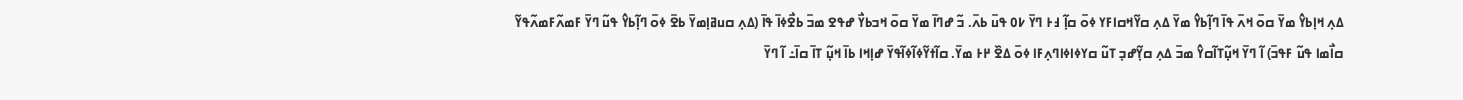ߡߍ߲ ߞߊ߲ߕߌ߮ ߘߌ߫ ߛߋ߫ ߞߍ߫ ߟߊ߫ ߣߊ߲߬ߕߌ߮ ߘߌ߫ ߡߍ߲ ߛߌ߬ߞߛߊߓߌ ߦߋ߫ ߛߊ߲߬ ߃߅ ߣߌ߫ ߇߀ ߟߎ߫ ߕߍ߫. ߏ߬ ߝߣߊ߫ ߘߌ߫ ߛߋ߫ ߞߏߕߌ߯ ߝߟߐ ߘߏ߫ ߕߐ߯ߦߊ߫ ߟߊ߫ (ߡߍ߲ ߛߎߥߊ߲ߘߌ߫ ߕߐ߫ ߦߋ߫ ߣߊ߲߬ߕߌ߮ ߟߎ߬ ߣߌ߫ ߓߘߍ߬ߓߘߍ߬ߟߌ߬ ߛߊ߯ߘߊ ߟߎ߬ ߓߟߏ߫) ߊ߬ ߣߌ߫ ߞߎ߲߬ߠߊ߬ߛߌ߮ ߘߏ߫ ߡߍ߲ ߛߌ߲߬ߝߏ߲ ߠߎ߬ ߛߌߦߊߦߊߣߍ߲ߓߊ ߦߋ߫ ߡߐ߰ ߂߅ ߘߌ߫. ߛߊ߬ߙߌ߬ߦߊ߬ߦߊ߬ߟߌ߫ ߝߊ߲ߞߊ ߕߊ߫ ߞߎ߲߬ ߠߊ߫ ߛߊ߫߸ ߊ߬ ߣߌ߫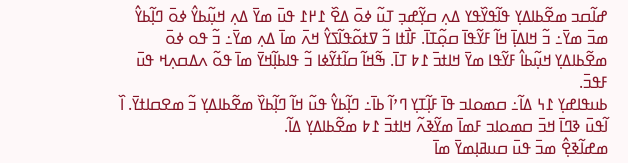ߝߊ߬ߛߏ ߘߐ߬ߕߊߡߌ߲ ߟߊ߬ߟߌ߰ߟߌ ߡߍ߲ ߛߌ߲߬ߝߏ߲ ߠߎ߬ ߦߋ߫ ߡߐ߰ ߁߂߁ ߟߎ߫ ߘߌ߫ ߡߍ߲ ߞߎ߲߬ߕߌ߮ ߦߋ߫ ߣߊ߲߬ߕߌ߮ ߘߏ߫ ߘߌ߫߸ ߏ߬ ߞߊߡߊ߲߫ ߞߊ߬ ߓߌ߬ߟߊ߫ ߛߋ߲߬ߠߊ߫. ߓߊ߯ߙߊ ߏ߬ ߜߙߋ߬ߟߊ߬ߖߌ߮ ߞߍ߫ ߘߊ߫ ߡߍ߲ ߘߌ߫߸ ߏ߬ ߟߋ ߦߋ߫ ߘߐ߬ߕߊߡߌ߲ ߞߎ߲߬ߕߊ߮ ߓߌ߬ߟߊ ߘߌ߫ ߞߊߙߏ߫ ߁߈ ߠߊ߫. ߒ߬ߞߊ߬ ߛߊ߬ߙߌ߬ߦߊ ߏ߬ ߟߊߕߊ߲߬ߞߌ߫ ߘߊ߫ ߟߋ߬ ߍߡߛߍ߲ߞ ߟߎ߫ ߓߟߏ߫.
ߕߎߟߊߝߌ߲ ߁߆ ߡߊ߬߸ ߛߘߋߊߏ ߟߊ߫ ߓߊ߲߬ߠߌ߲ ߣߴߊ߬ ߕߊ߫߸ ߣߊ߲߬ߕߌ߮ ߟߎ߬ ߞߊ߬ ߣߊ߲߬ߕߌ߰ ߘߐ߬ߕߊߡߌ߲ ߏ߬ ߘߐߛߊߙߌ߫. ߊ߰ ߊ߬ߟߎ߫ ߢߣߊ߫ ߞߏ߫ ߛߘߋߊߏ ߓߘߊ߫ ߘߌ߬ߢߍ߬ ߞߊߙߏ߫ ߁߈ ߘߐ߬ߕߊߡߌ߲ ߡߊ߬.
ߘߝߊ߬ߢߐ߲߮ ߘߏ߫ ߟߎ߫ ߛߎߥߊ߲ߘߌ߫ ߘߊ߫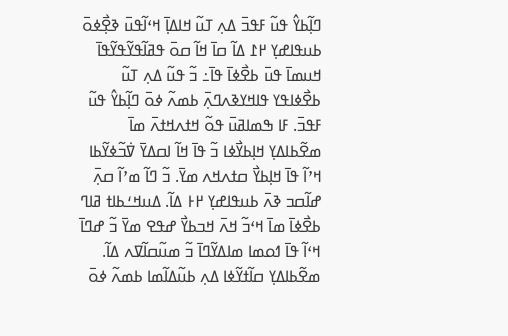ߣߊ߲߬ߕߌ߮ ߟߎ߬ ߓߟߏ߫ ߡߍ߲ ߠߎ߬ ߞߊߡߊ߲߫ ߞߵߊ߬ߟߎ߫ ߢߐ߲߯ߦߋ߫ ߕߎߟߊߝߌ߲ ߂߁ ߡߊ߬ ߛߊ߫ ߞߊ߬ ߛߋ߫ ߟߥߊ߬ߟߌ߬ߟߌ߬ߟߊ߫ ߞߎߘߊ߫ ߟߎ߫ ߕߐ߯ߦߊ߫ ߟߊ߫߸ ߏ߬ ߟߎ߬ ߡߍ߲ ߠߎ߬ ߕߐ߯ߦߊߟߌ ߟߊߞߌߢߍߣߍ߲߫ ߕߘߍ߬ ߦߋ߫ ߣߊ߲߬ߕߌ߮ ߟߎ߬ ߓߟߏ߫. ߓߊ ߒߘߊߥߎ߫ ߟߋ߬ ߞߙߍߞߙߍ߫ ߘߊ߫ ߘߐ߬ߕߊߡߌ߲ ߞߊ߲ߕߌ߯ߦߊ ߏ߬ ߟߊ߫ ߞߊ߬ ߊߛߡߌ߫ ߜ߭ߏ߬ߦߌ߬ߕߊ ߞߴߊ߬ ߟߊ߫ ߞߊ߲ߕߌ߯ ߛߙߍߞߍ ߘߌ߫. ߏ߬ ߣߊ߬ ߘߴߊ߬ ߛߍ߲߫ ߝߊ߬ߛߏ ߢߍ߫ ߕߎߟߊߝߌ߲ ߂߅ ߡߊ߬. ߡߎߞߑߕߊߙ ߥߊߣ ߕߐ߯ߦߊ߫ ߘߊ߫ ߞߵߏ߬ ߞߍ߫ ߞߏߕߌ߯ ߝߟߐ ߘߌ߫ ߏ߬ ߝߣߊ߫ ߞߵߊ߬ ߟߊ߫ ߗߋߘߊ ߘߊߡߌ߬ߣߊ߫ ߏ߬ ߘߎ߬ߛߊ߬ߜߍ ߡߊ߬.
ߘߐ߬ߕߊߡߌ߲ ߛߊ߬ߙߌ߬ߦߊ ߡߍ߲ ߕߎ߬ߡߊ߬ߘߊ ߕߘߍ߬ ߦߋ߫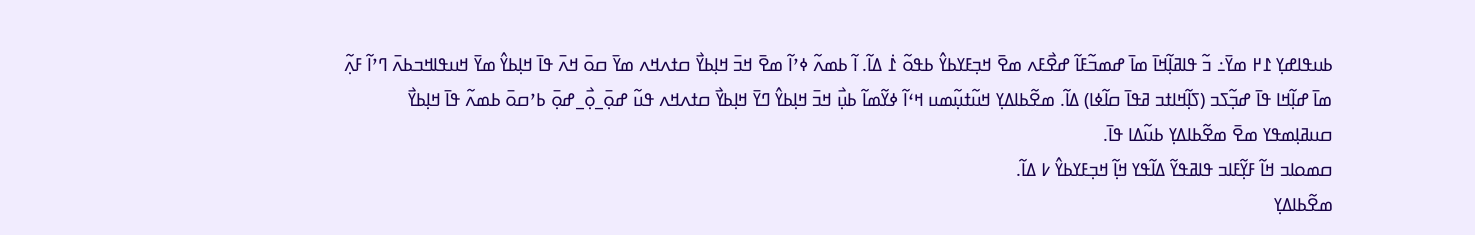ߕߎߟߊߝߌ߲ ߁߂ ߘߌ߫߸ ߏ߬ ߟߊߥߊ߲߬ߞߊ߫ ߘߊ߫ ߝߘߏ߬ߓߊ߬ ߝߐ߯ߓߍ ߘߐ߫ ߞߏ߲ߓߌߕߌ߮ ߕߟߋ߬ ߁߭ ߡߊ߬. ߊ߬ ߕߘߍ߬ ߦߴߊ߬ ߘߐ߫ ߞߏ߫ ߞߊ߲ߕߌ߯ ߛߙߍߞߍ ߘߌ߫ ߛߋ߫ ߞߍ߫ ߟߊ߫ ߞߊ߲ߕߌ߮ ߘߌ߫ ߞߎߟߊߞߏߕߍ߫ ߣߴߊ߬ ߓߍ߲߬ ߘߊ߫ ߝߊ߲߬ߞߊ ߟߊ߫ ߝߏ߲߬ߖߏ (ߖߊ߲߬ߞߊߙߏ ߥߟߊ߫ ߛߊ߬ߦߊ) ߡߊ߬. ߘߐ߬ߕߊߡߌ߲ ߞߎ߬ߙߎ߲߬ߘߎ ߞߵߊ߬ ߦߌ߬ߘߊ߬ ߕߎ߲߯ ߞߏ߫ ߞߊ߲ߕߌ߮ ߣߌ߫ ߞߊ߲ߕߌ߯ ߛߙߍߞߍ ߟߎ߬ ߝߋ߲߫_ߋ߲߯_ߝߋ߲߫ ߕߴߛߋ߫ ߕߘߍ߬ ߟߊ߫ ߞߊ߲ߕߌ߯ ߛߎߥߊ߲ߘߟߌ ߘߐ߫ ߘߐ߬ߕߊߡߌ߲ ߕߎ߬ߡߊ ߟߊ߫.
ߛߘߋߊߏ ߞߊ߬ ߓߌ߲߬ߓߊߏ ߟߊߥߟߌ߬ ߡߊ߬ߟߌ ߞߊ߲߬ ߞߏ߲ߓߌߕߌ߮ ߇ ߡߊ߬.
ߘߐ߬ߕߊߡߌ߲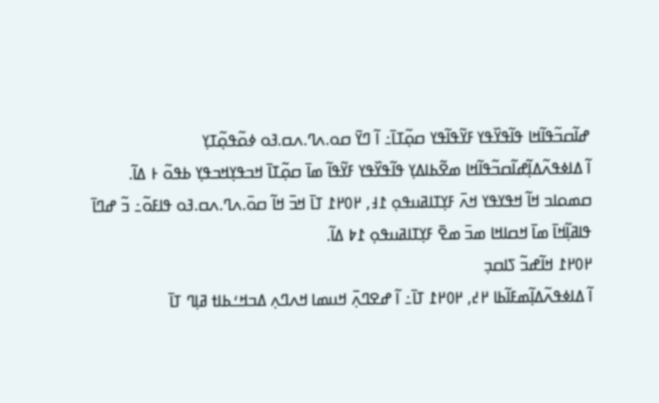ߝߊ߬ߛߏ߬ߟߊ߬ߞߊ ߟߊ߬ߟߌ߰ߟߌ ߓߌ߬ߟߊ߬ߟߌ ߛߋ߲߬ߠߊ߫߸ ߊ߬ ߣߌ߫ ߛߋ.ߍߣ.ߍߛ.ߔߋ ߦߋ߬ߟߋ߲߬ߠߌ߲
ߊ߬ ߡߊߦߟߍ߬ߡߊ߲߬ߝߊ߬ߛߏ߬ߟߊ߬ߞߊ ߘߐ߬ߕߊߡߌ߲ ߟߊ߬ߟߌ߰ߟߌ ߓߌ߬ߟߊ߬ ߘߊ߫ ߛߋ߲߬ߠߊ߫ ߞߏߟߌ߲ߞߏߟߌ߲ ߕߟߋ߬ ߅ ߡߊ߬.
ߛߘߋߊߏ ߞߊ߬ ߞߟߌߟߌ ߞߍ߫ ߓߌ߲ߠߊߥߎߟߋ߲ ߁߃, ߂߀߂߁ ߠߊ߫ ߞߏ߫ ߞߊ߬ ߛߋ߫.ߍߣ.ߍߛ.ߔߋ ߟߊߓߋ߬߸ ߏ߬ ߝߣߊ߫ ߟߊߥߊ߲߬ߞߊ߫ ߘߊ߫ ߞߛߊߞߊ ߘߏ߫ ߘߐ߫ ߓߌ߲ߠߊߥߎߟߋ߲ ߁߈ ߡߊ߬.
߂߀߂߁ ߞߊ߬ߝߏ߬ ߖߊߛߏ߲
ߊ߬ ߡߊߦߟߍ߬ߡߊ߲߬ߘߓߊ߬ߕߊ ߂߄, ߂߀߂߁ ߠߊ߫߸ ߊ߬ ߝߐߣߍ߲߫ ߞߎߘߊ ߞߍߣߍ߲ ߡߏߞߑߕߊߙ ߥߊ߲ߣ ߠߊ߫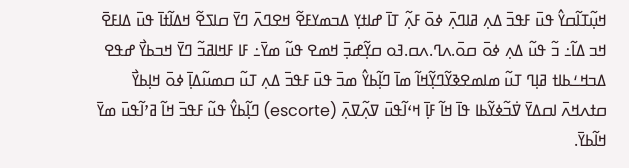ߞߎ߲߬ߠߊ߬ߛߌ߮ ߟߎ߫ ߓߟߏ߫ ߡߍ߲ ߥߊߣߍ߲߫ ߦߋ߫ ߓߍ߲߬ ߠߊ߫ ߝߊߙߌ߲ ߡߏߘߌߓߐ߬ ߞߐߣߍ߫ ߣߌ߫ ߛߊߖߐ߬ ߞߡߊ߬ߙߊ߫ ߟߎ߫ ߡߊߓߐ߫ ߞߏ ߡߊ߬߸ ߏ߬ ߟߎ߬ ߡߍ߲ ߦߋ߫ ߛߋ߫.ߍߣ.ߍߛ.ߔߋ ߛߌ߲߬ߝߏ߲߫ ߞߘߐ ߟߎ߬ ߘߌ߫߸ ߓߊ ߓߞߊߥߏ߬ ߣߌ߫ ߞߏߕߌ߯ ߝߟߐ ߡߏߞߑߕߊߙ ߥߊ߲ߣ ߠߎ߬ ߘߊߘߐߢߌ߬ߣߌ߲߬ߞߊ߬ ߘߊ߫ ߣߊ߲߬ߕߌ߮ ߘߏ߫ ߟߎ߫ ߓߟߏ߫ ߡߍ߲ ߠߎ߬ ߛߘߎ߬ߡߊ߲߫ ߦߋ߫ ߞߊ߲ߕߌ߯ ߛߙߍߞߍ߫ ߊߛߡߌ߫ ߜ߭ߏ߬ߦߌ߬ߕߊ ߟߊ߫ ߞߊ߬ ߓߊ߲߫ ߞߵߊ߬ߟߎ߫ ߜߍ߲߬ߜߍ߲߫ (escorte) ߣߊ߲߬ߕߌ߮ ߟߎ߬ ߓߟߏ߫ ߞߊ߬ ߥߴߊ߬ߟߎ߫ ߘߌ߫ ߞߊ߬ߕߌ߫.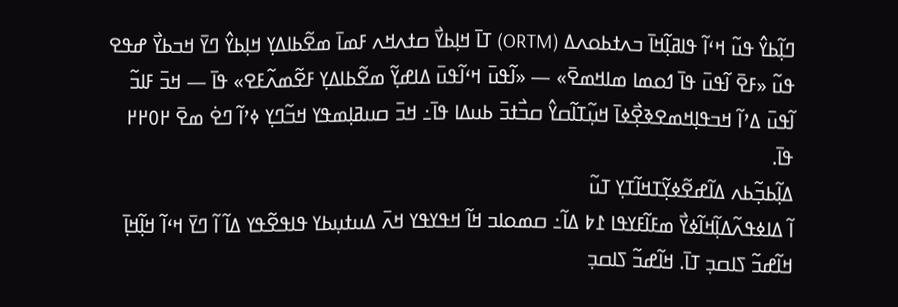ߣߊ߲߬ߕߌ߮ ߟߎ߬ ߞߵߊ߬ ߟߊߥߊ߲߬ߞߊ߫ ߏߍߙߕߋߍߡ (ORTM) ߠߊ߫ ߞߊ߲ߕߌ߯ ߛߙߍߞߍ ߓߘߊ߫ ߘߐ߬ߕߊߡߌ߲ ߞߊ߲ߕߌ߮ ߣߌ߫ ߞߏߕߌ߯ ߝߟߐ ߟߎ߬ «ߓߐ߫ ߊ߬ߟߎ߫ ߟߊ߫ ߗߋߘߊ ߘߊߞߘߐ߫» — «ߊ߬ߟߎ߫ ߞߵߊ߬ߟߎ߫ ߡߊߝߌ߲߬ ߘߐ߬ߕߊߡߌ߲ ߓߐ߬ߘߍ߬ߓߐ» ߟߊ߫ — ߞߏ߫ ߓߊߏ߬ ߊ߬ߟߎ߫ ߡߴߊ߬ ߞߏߟߊ߲ߞߘߐߢߐ߲߯ߦߊ߫ ߞߎ߲߬ߠߊ߬ߛߌ߮ ߛߏ߯ߙߏ߫ ߕߎߡߊ ߟߊ߫߸ ߞߏ߫ ߛߎߥߊ߲ߘߟߌ ߞߏ߬ߣߌ߲ ߦߴߊ߬ ߣߐ߭ ߘߐ߫ ߂߀߂߂ ߟߊ߫.
ߡߊ߲߬ߕߏ߲߬ߕߍ ߡߊ߬ߝߐ߬ߦߌ߲߬ߠߞߊ߬ߠߌ߲ ߠߎ߬
ߊ߬ ߡߊߦߟߍ߬ߡߊ߲߬ߞߊ߬ߦߌ߯ ߘߓߊ߬ߓߌߟߊ ߁߈ ߡߊ߬߸ ߛߘߋߊߏ ߞߊ߬ ߞߟߌߟߌ ߞߍ߫ ߡߎߙߎ߲ߕߌ ߟߊߟߐ߬ߟߌ ߡߊ߬ ߊ߬ ߣߌ߫ ߞߵߊ߬ ߞߊ߲߬ߞߊ߲߫ ߞߊ߬ߝߏ߬ ߖߊߛߏ߲ ߠߊ߫. ߞߊ߬ߝߏ߬ ߖߊߛߏ߲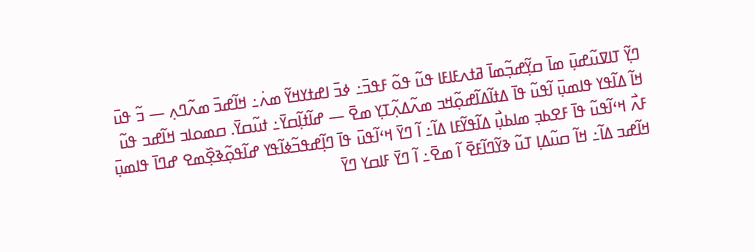ߣߌ߲߬ ߠߊߜߎ߬ߝߎ߲߫ ߘߊ߫ ߛߌ߲߬ߝߏ߲߬ߘߊ߫ ߥߙߍߓߊߓߊ ߟߎ߬ ߟߋ߬ ߓߟߏ߫߸ ߦߏ߫ ߊߝߙߌߞߌ߬ ߘߍ߭߸ ߞߊ߬ߝߏ߫ ߘߍ߬ߣߍ߲ — ߏ߬ ߟߎ߫ ߞߊ߬ ߡߊ߬ߟߌ ߟߊߘߎ߲߫ ߊ߬ߟߎ߬ ߟߊ߫ ߡߙߊ߬ߡߊ߬ߝߋ߲߬ߞߏ ߘߍ߬ߡߍ߲߬ߠߌ߲ ߘߐ߫ — ߝߊ߬ߙߊ߲߬ߛߌ߫߸ ߙߎ߬ߛߌ߫. ߛߘߋߊߏ ߞߊ߬ߝߏ ߟߎ߬ ߓߍ߯ ߞߵߊ߬ߟߎ߬ ߟߊ߫ ߓߐߕߏ߲ ߘߊߕߎ߲߯ ߡߊ߬ߟߌ߬ߓߊ ߡߊ߬߸ ߊ߬ ߣߌ߫ ߞߵߊ߬ߟߎ߫ ߟߊ߫ ߣߊ߲߬ߝߟߏ߬ߦߊ߬ߟߌ ߝߊ߬ߟߋ߲߬ߢߐ߲߰ߘߐ ߝߣߊ߫ ߟߊߘߎ߲߫ ߞߊ߬ߝߏ ߡߊ߬߸ ߞߊ߬ ߛߎ߬ߡߊ߲ ߠߎ߬ ߢߌ߬ߣߊ߬ߓߐ߫ ߊ߬ ߘߐ߫߸ ߊ߬ ߣߌ߫ ߓߊߛߌ ߣߌ߫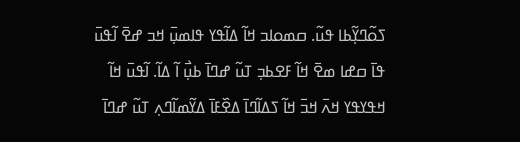ߖߋ߬ߣߌ߲߬ߕߊ ߟߎ߬. ߛߘߋߊߏ ߞߊ߬ ߡߊ߬ߟߌ ߟߊߘߎ߲߫ ߞߏ ߝߐ߫ ߊ߬ߟߎ߫ ߟߊ߫ ߛߝߊ ߘߐ߫ ߞߊ߬ ߓߐߕߏ߲ ߠߎ߬ ߝߣߊ߫ ߕߎ߲߯ ߊ߬ ߡߊ߬. ߊ߬ߟߎ߫ ߞߊ߬ ߞߟߌߟߌ ߞߍ߫ ߞߏ߫ ߞߊ߬ ߖߡߊ߬ߣߊ߫ ߡߐ߰ߓߊ߫ ߡߌ߬ߘߊ߬ߣߍ߲ ߠߎ߬ ߝߣߊ߫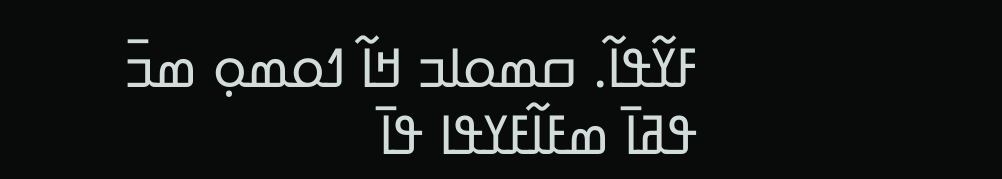ߓߌ߬ߟߊ߬. ߛߘߋߊߏ ߞߊ߬ ߗߋߘߋ߲ ߘߏ߫ ߟߥߊ߫ ߘߓߊ߬ߓߌߟߊ ߟߊ߫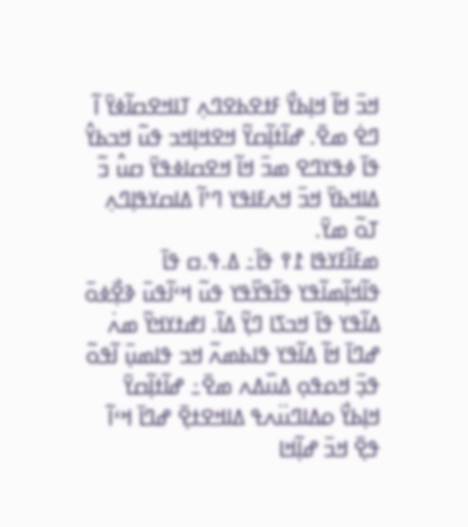ߞߏ߫ ߞߊ߬ ߞߊ߲ߕߌ߯ ߓߙߐߕߐߣߍ߲ ߠߊߞߐߛߊ߬ߦߌ߫ ߊ߬ ߣߐ߭ ߘߐ߫. ߝߊ߬ߙߊ߲߬ߛߌ߬ ߞߐߞߊ߲ߞߏ ߟߎ߬ ߞߏߕߌ߮ ߟߊ߫ ߦߟߌߣߐ ߘߏ߫ ߞߊ߬ ߞߐߛߊߦߟߌ߫ ߛߎ߮ ߏ߬ ߡߊߞߕߌ߫ ߞߏ߫ ߞߍߓߊߟߌ ߣߴߊ߬ ߡߊߛߌߟߊ߲ߣߍ߲ ߠߋ߬ ߘߌ߫.
ߘߓߊ߬ߓߌߟߊ ߁߉ ߟߊ߫߸ ߡ.ߟ.ߛ ߟߊ߫ ߟߊ߬ߞߊ߲߬ߘߊ߬ߟߌ ߟߊ߬ߟߌ߰ߟߌ ߟߎ߬ ߞߵߊ߬ߟߎ߫ ߢߐ߲߯ߦߋ߫ ߡߊ߬ߟߌ ߟߊ߫ ߞߏߖߊ ߣߌ߲߬ ߡߊ߬. ߊߝߙߌߞߌ߬ ߘߍ߭ ߝߣߊ߫ ߞߊ߬ ߡߊ߬ߟߌ ߟߊߕߘߍ߬ ߞߏ ߟߊߘߎ߲߫ ߊ߬ߟߋ߬ ߟߏ߲߫ ߞߋߟߋ߲ ߡߎ߰ߡߍ ߘߐ߫߸ ߝߊ߬ߙߊ߲߬ߛߌ߫ ߞߊ߲ߕߌ߯ ߋߡߊߣߎ߳ߍߟ ߡߊߞߐߙߐ߲߫ ߝߣߊ߫ ߞߵߊ߬ ߟߐ߲߫ ߞߏ߫ ߝߊ߲߬ߞߊ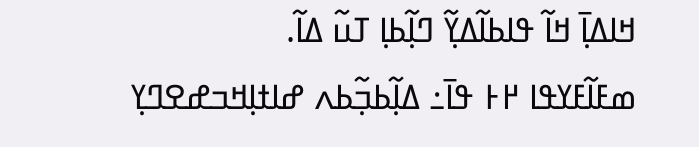ߞߊߡߊ߲߫ ߞߊ߬ ߟߊߕߊ߬ߡߌ߲߬ ߣߊ߲߬ߕߊ߲ ߠߎ߬ ߡߊ߬.
ߘߓߊ߬ߓߌߟߊ ߂߅ ߟߊ߫߸ ߡߊ߲߬ߕߏ߲߬ߕߍ ߝߊߙߊ߲ߞߏߝߐߣߌ߲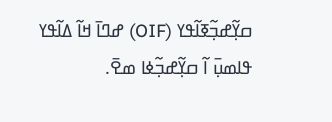ߛߌ߲߬ߝߏ߲߬ߧߊ߬ߟߌ (OIF) ߝߣߊ߫ ߞߊ߬ ߡߊ߬ߟߌ ߟߊߘߎ߲߫ ߊ߬ ߛߌ߲߬ߝߏ߲߬ߦߊ ߘߐ߫.